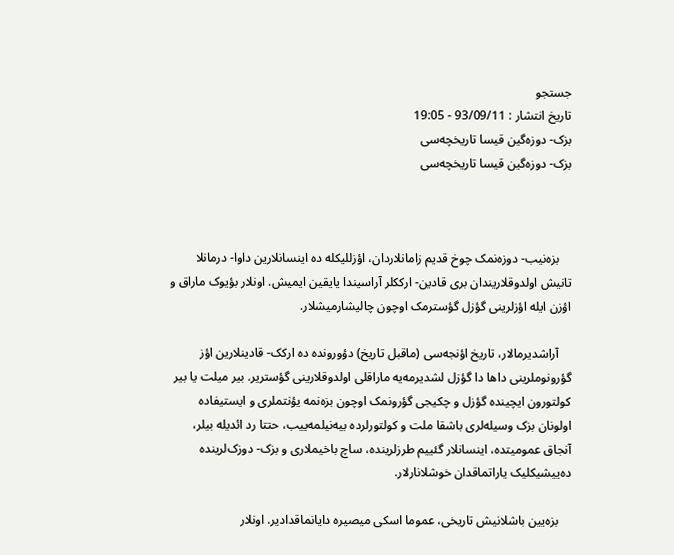جستجو
تاريخ انتشار : 93/09/11 - 19:05
بزک- دوزه‌گین قیسا تاریخچه‌سی
بزک- دوزه‌گین قیسا تاریخچه‌سی



    بزه‌نیب- دوزه‌نمک چوخ قدیم زامانلاردان، اؤزللیکله ده اینسانلارین داوا- درمانلا تانیش اولدوقلاریندان بری قادین- ارککلر آراسیندا یایقین ایمیش. اونلار بؤیوک ماراق و اؤزن ایله اؤزلرینی گؤزل گؤسترمک اوچون چالیشارمیشلار.

    آراشدیرمالار، تاریخ اؤنجه‌سی (ماقبل تاریخ) دؤورونده ده ارکک- قادینلارین اؤز گؤرونوملرینی داها دا گؤزل لشدیرمه‌یه ماراقلی اولدوقلارینی گؤستریر. بیر میلت یا بیر کولتورون ایچینده گؤزل و چکیجی گؤرونمک اوچون بزه‌نمه یؤنتملری و ایستیفاده اولونان بزک وسیله‌لری باشقا ملت و کولتورلرده بیه‌نیلمه‌ییب، حتتا رد ائدیله بیلر، آنجاق عمومیتده، اینسانلار گئییم طرزلرینده، ساچ باخیملاری و بزک- دوزک‌لرینده ده‌ییشیکلیک یاراتماقدان خوشلانارلار.

    بزه‌یین باشلانیش تاریخی، عموما اسکی میصیره دایانماقدادیر. اونلار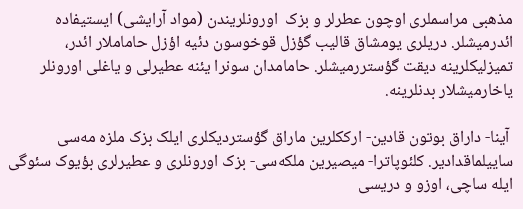مذهبی مراسملری اوچون عطرلر و بزک  اورونلریندن (مواد آرایشی) ایستیفاده ائدرمیشلر. دریلری یومشاق قالیب گؤزل قوخوسون دئیه اؤزل حاماملار ائدر، تمیزلیکلرینه دیقت گؤستررمیشلر. حامامدان سونرا یئنه عطیرلی و یاغلی اورونلر یاخارمیشلار بدنلرینه.

 آینا- داراق بوتون قادین- ارککلرین ماراق گؤستردیکلری ایلک بزک ملزه مه‌سی ساییلماقدادیر. کلئوپاترا- میصیرین ملکه‌سی- بزک اورونلری و عطیرلری بؤیوک سئوگی ایله ساچی، اوزو و دریسی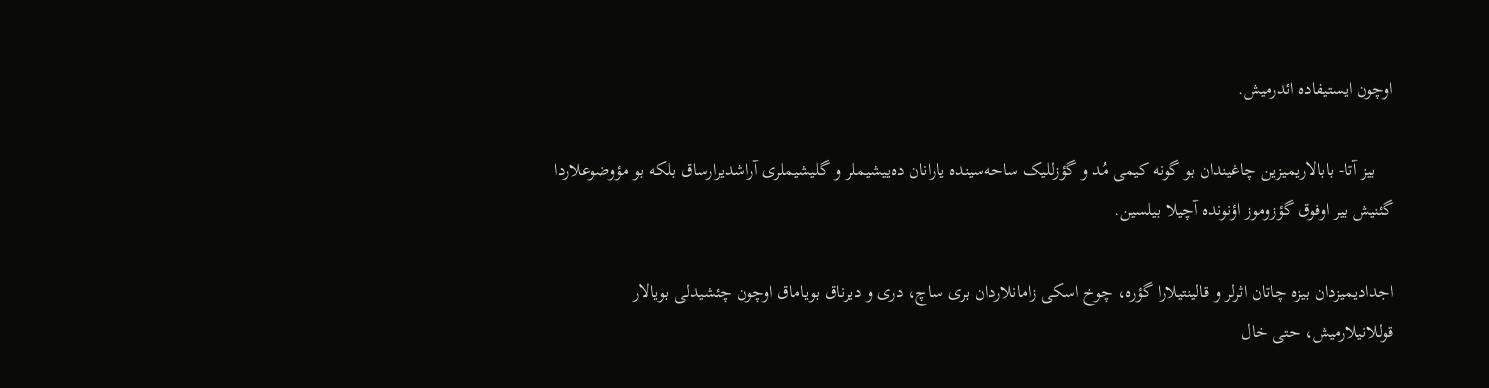اوچون ایستیفاده ائدرمیش.

    بیز آتا- بابالاریمیزین چاغیندان بو گونه کیمی مُد و گؤزللیک ساحه‌سینده یارانان ده‌ییشیملر و گلیشیملری آراشدیرارساق بلکه بو مؤوضوعلاردا گئنیش بیر اوفوق گؤزوموز اؤنونده آچیلا بیلسین.

اجدادیمیزدان بیزه چاتان اثرلر و قالینتیلارا گؤره، چوخ اسکی زامانلاردان بری ساچ، دری و دیرناق بویاماق اوچون چئشیدلی بویالار قوللانیلارمیش، حتی خال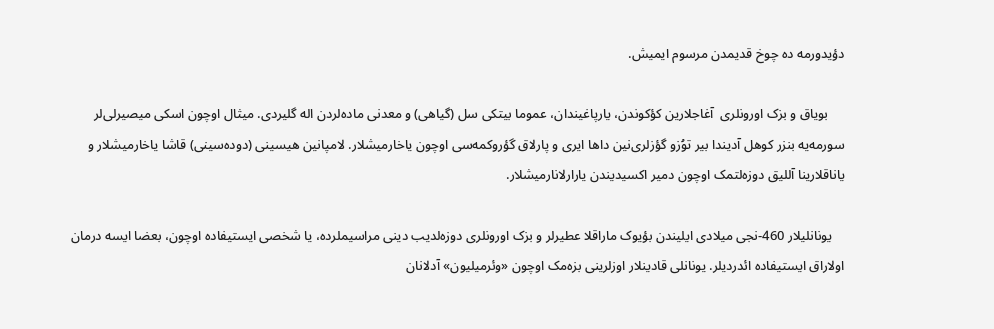دؤیدورمه ده چوخ قدیمدن مرسوم ایمیش.

     بویاق و بزک اورونلری  آغاجلارین کؤکوندن، یارپاغیندان، عموما بیتکی سل (گیاهی) و معدنی ماده‌لردن اله گلیردی. میثال اوچون اسکی میصیرلی‌لر سورمه‌یه بنزر کوهل آدیندا بیر توُزو گؤزلری‌نین داها ایری و پارلاق گؤروکمه‌سی اوچون یاخارمیشلار. لامپانین هیسینی (دوده‌سینی) قاشا یاخارمیشلار و یاناقلارینا آللیق دوزه‌لتمک اوچون دمیر اکسیدیندن یارارلانارمیشلار.

    یونانلیلار 460-نجی میلادی ایلیندن بؤیوک ماراقلا عطیرلر و بزک اورونلری دوزه‌لدیب دینی مراسیملرده، یا شخصی ایستیفاده اوچون، بعضا ایسه درمان اولاراق ایستیفاده ائدردیلر. یونانلی قادینلار اوزلرینی بزه‌مک اوچون «وئرمیلیون» آدلانان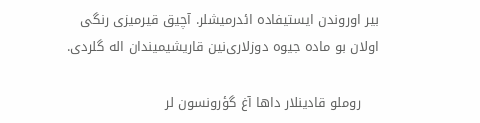بیر اوروندن ایستیفاده ائدرمیشلر. آچیق قیرمیزی رنگی اولان بو ماده جیوه دوزلاری‌نین قاریشیمیندان اله گلردی.

    روملو قادینلار داها آغ گؤرونسون لر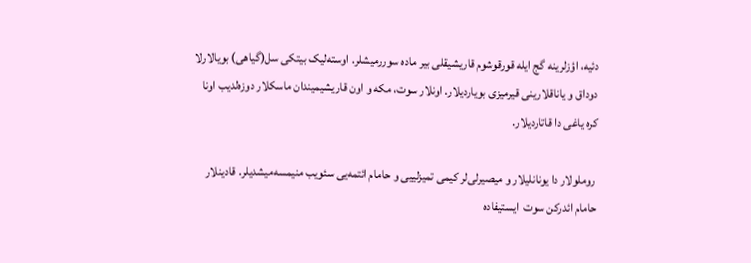دئیه، اؤزلرینه گج ایله قورقوشوم قاریشیقلی بیر ماده سوررمیشلر. اوسته‌لیک بیتکی سل(گیاهی) بویالارلا دوداق و یاناقلارینی قیرمیزی بویاردیلار. اونلار سوت، مکه و اون قاریشیمیندان ماسکلار دوزه‌لدیب اونا کره یاغی دا قاتاردیلار.

 روملولار دا یونانلیلار و میصیرلی‌لر کیمی تمیزلییی و حامام ائتمه‌یی سئویب منیمسه‌میشدیلر. قادینلار حامام ائدرکن سوت  ایستیفاده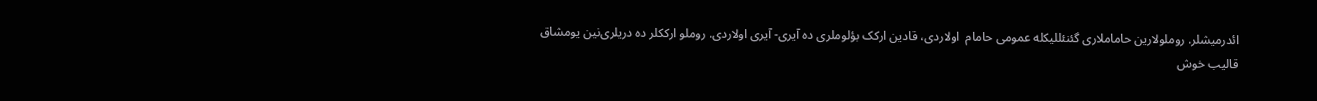ائدرمیشلر. روملولارین حاماملاری گئنئللیکله عمومی حامام  اولاردی، قادین ارکک بؤلوملری ده آیری- آیری اولاردی. روملو ارککلر ده دریلری‌نین یومشاق قالیب خوش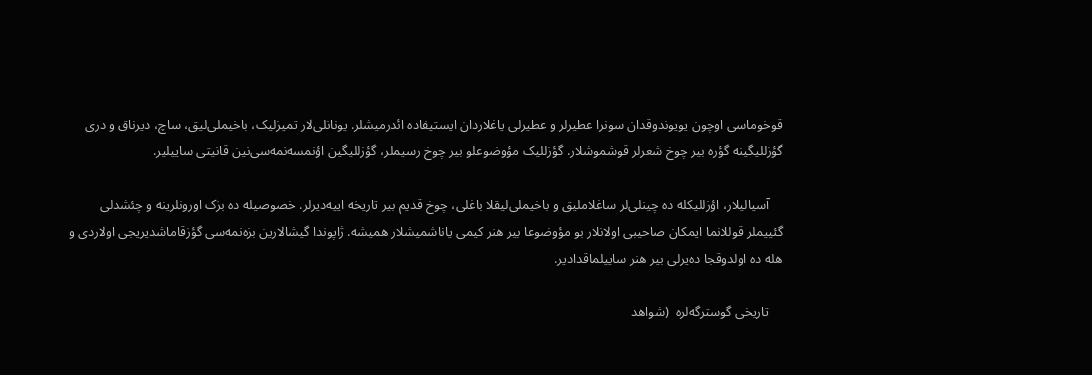قوخوماسی اوچون یویوندوقدان سونرا عطیرلر و عطیرلی یاغلاردان ایستیفاده ائدرمیشلر. یونانلی‌لار تمیزلیک، باخیملی‌لیق، ساچ، دیرناق و دری گؤزللیگینه گؤره بیر چوخ شعرلر قوشموشلار. گؤزللیک مؤوضوعلو بیر چوخ رسیملر، گؤزللیگین اؤنمسه‌نمه‌سی‌نین قانیتی ساییلیر.

    آسیالیلار، اؤزللیکله ده چینلی‌لر ساغلاملیق و باخیملی‌لیقلا باغلی، چوخ قدیم بیر تاریخه اییه‌دیرلر. خصوصیله ده بزک اورونلرینه و چئشدلی گئییملر قوللانما ایمکان صاحیبی اولانلار بو مؤوضوعا بیر هنر کیمی یاناشمیشلار همیشه. ژاپوندا گیشالارین بزه‌نمه‌سی گؤزقاماشدیریجی اولاردی و هله ده اولدوقجا ده‌یرلی بیر هنر ساییلماقدادیر.

    تاریخی گوسترگه‌لره  (شواهد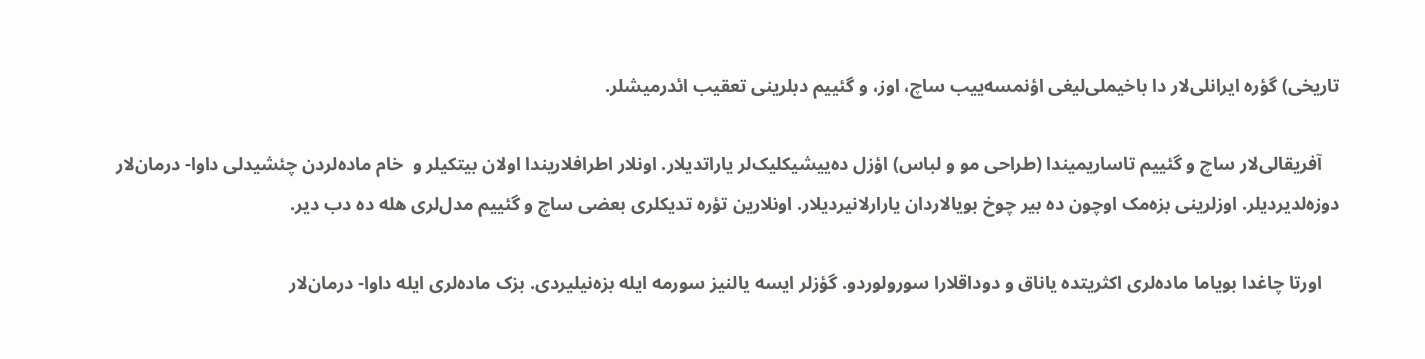تاریخی) گؤره ایرانلی‌لار دا باخیملی‌لیغی اؤنمسه‌ییب ساچ، اوز، و گئییم دبلرینی تعقیب ائدرمیشلر.

    آفریقالی‌لار ساچ و گئییم تاساریمیندا (طراحی مو و لباس) اؤزل ده‌ییشیکلیک‌لر یاراتدیلار. اونلار اطرافلاریندا اولان بیتکیلر و  خام ماده‌لردن چئشیدلی داوا- درمان‌لار دوزه‌لدیردیلر. اوزلرینی بزه‌مک اوچون ده بیر چوخ بویالاردان یارارلانیردیلار. اونلارین تؤره تدیکلری بعضی ساچ و گئییم مدل‌لری هله ده دب دیر.

    اورتا چاغدا بویاما ماده‌لری اکثریتده یاناق و دوداقلارا سورولوردو. گؤزلر ایسه یالنیز سورمه ایله بزه‌نیلیردی. بزک ماده‌لری ایله داوا- درمان‌لار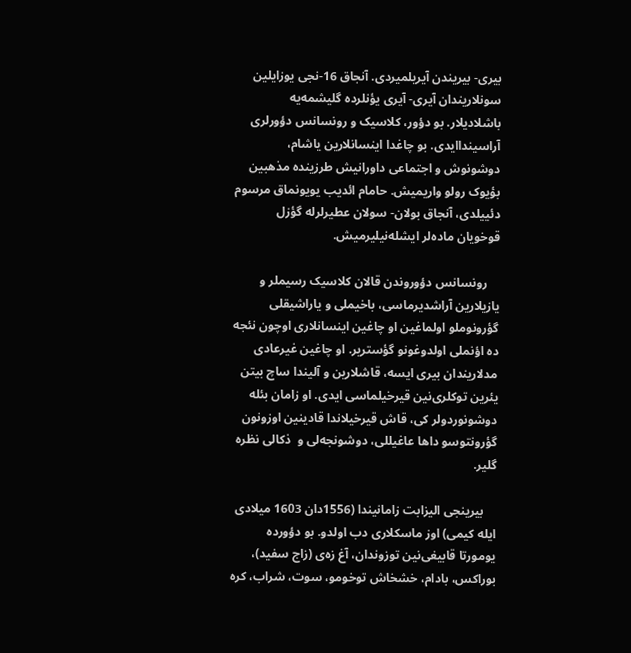بیری- بیریندن آیریلمیردی. آنجاق 16-نجی یوزایلین سونلاریندان آیری- آیری یؤنلرده گلیشمه‌یه باشلادیلار. بو دؤور، کلاسیک و رونسانس دؤورلری آراسینداایدی. بو چاغدا اینسانلارین یاشام، دوشونوش و اجتماعی داورانیش طرزینده مذهبین بؤیوک رولو واریمیش. حامام ائدیب یویونماق مرسوم دئییلدی، آنجاق بولان- سولان عطیرلرله گؤزل قوخویان ماده‌لر ایشله‌نیلیرمیش.

    رونسانس دؤوروندن قالان کلاسیک رسیملر و یازیلارین آراشدیرماسی، باخیملی و یاراشیقلی گؤرونوملو اولماغین او چاغین اینسانلاری اوچون نئجه ده اؤنملی اولدوغونو گؤستریر. او چاغین غیرعادی مدلاریندان بیری ایسه، قاشلارین و آلیندا ساچ بیتن یئرین توکلری‌نین قیرخیلماسی ایدی. او زامان بئله دوشونوردولر کی، قاش قیرخیلاندا قادینین اوزونون گؤرونتوسو داها عاغیللی، دوشونجه‌لی و  ذکالی نظره گلیر.

    بیرینجی الیزابت زامانیندا (1556دان 1603 میلادی ایله کیمی) اوز ماسکلاری دب اولدو. بو دؤورده یومورتا قابیغی‌نین توزوندان، آغ زه‌ی (زاج سفید)، بوراکس، بادام، خشخاش توخومو، سوت، شراب، کره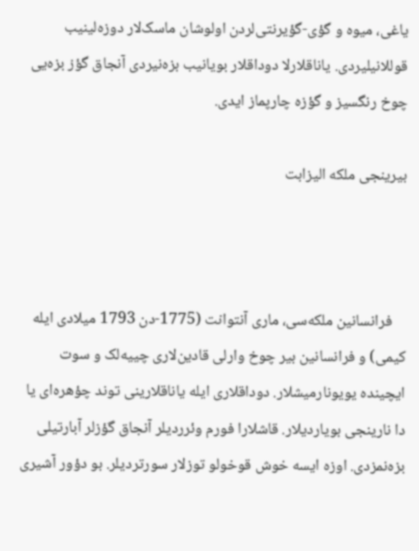یاغی، میوه و گؤی-گؤیرنتی‌لردن اولوشان ماسک‌لار دوزه‌لینیب قوللانیلیردی. یاناقلار‌لا دوداقلار بویانیب بزه‌نیردی آنجاق گؤز بزه‌یی چوخ رنگسیز و گؤزه چارپماز ایدی.

بیرینجی ملکه الیزابت



    فرانسانین ملکه‌سی، ماری آنتوانت (1775-دن 1793 میلادی ایله کیمی) و فرانسانین بیر چوخ وارلی قادین‌لاری چییه‌لک و سوت ایچینده یویونارمیشلار. دوداقلاری ایله یاناقلارینی توند چؤهره‌ای یا دا نارینجی بویاردیلار. قاشلارا فورم وئرردیلر آنجاق گؤزلر آبارتیلی بزه‌نمزدی. اوزه ایسه خوش قوخولو توزلار سورتردیلر. بو دؤور آشیری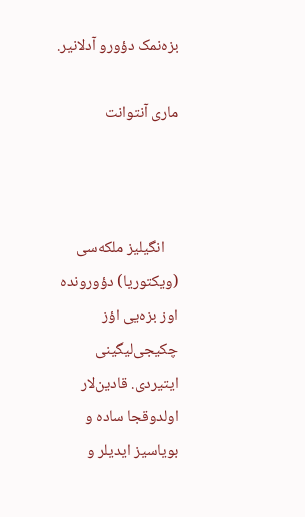بزه‌نمک دؤورو آدلانیر.

ماری آنتوانت



    انگیلیز ملکه‌سی (ویکتوریا) دؤورونده اوز بزه‌یی اؤز چکیجی‌لیگینی ایتیردی. قادین‌لار اولدوقجا ساده و بویاسیز ایدیلر و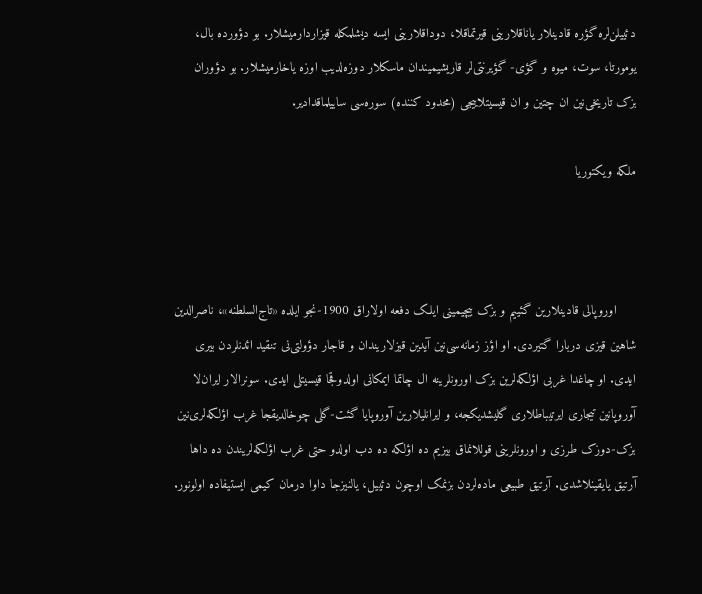دئییلن‌لره گؤره قادینلار یاناقلارینی قیرتماقلا، دوداقلارینی ایسه دیشلمکله قیزاردارمیشلار. بو دؤورده بال، یومورتا، سوت، میوه و گؤی- گؤیرنتی‌لر قاریشیمیندان ماسکلار دوزه‌لدیب اوزه یاخارمیشلار. بو دؤوران بزک تاریخی‌نین ان چتین و ان قیسیتلاییجی (محدود کننده) سوره‌سی ساییلماقدادیر.

ملکه ویکتوریا



     اوروپالی قادینلارین گئییم و بزک بیچیمینی ایلک دفعه اولاراق 1900-نجو ایلده «تاج‌السلطنه»، ناصرالدین شاهین قیزی دربارا گتیردی. او اؤز زمانه‌سی‌نین آیدین قیزلاریندان و قاجار دؤولتی‌نی تنقید ائدنلردن بیری ایدی. او چاغدا غربی اؤلکه‌لرین بزک اورونلرینه ال چاتما ایمکانی اولدوقجا قیسیتلی ایدی. سونرالار ایران‌لا آوروپانین تیجاری ایرتیباطلاری گلیشدیکجه، و ایرانلیلارین آوروپایا گئت-گلی چوخالدیقجا غرب اؤلکه‌لری‌نین بزک-دوزک طرزی و اورونلرینی قوللانماق بیزیم ده اؤلکه ده دب اولدو حتی غرب اؤلکه‌لریندن ده داها آرتیق یایقینلاشدی. آرتیق طبیعی ماده‌لردن بزنمک اوچون دئییل، یالنیزجا داوا درمان کیمی ایستیفاده اولونور.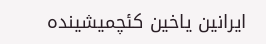ایرانین یاخین کئچمیشینده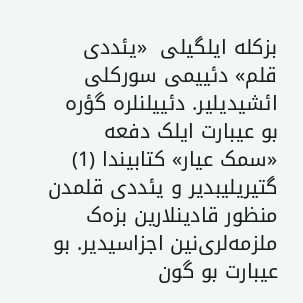بزکله ایلگیلی  «یئددی قلم» دئییمی سورکلی ائشیدیلیر. دئییلنلره گؤره بو عیبارت ایلک دفعه «سمک عیار» کتابیندا (1) گتیریلیبدیر و یئددی قلمدن منظور قادینلارین بزه‌ک ملزمه‌لری‌‌نین اجزاسیدیر. بو عیبارت بو گون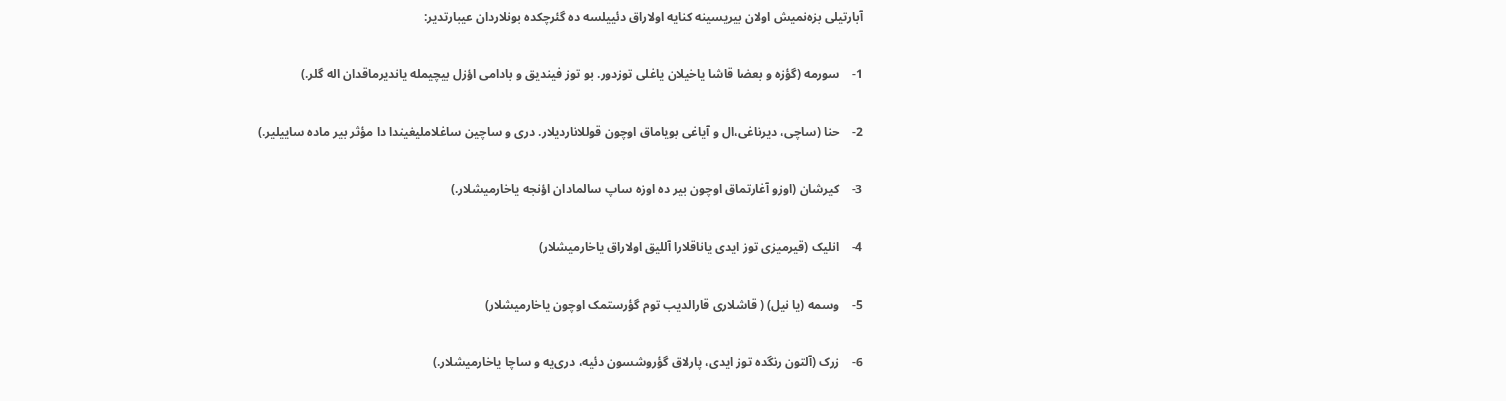آبارتیلی بزه‌نمیش اولان بیریسینه کنایه اولاراق دئییلسه ده گئرچکده بونلاردان عیبارتدیر:

1-    سورمه (گؤزه و بعضا قاشا یاخیلان یاغلی توزدور. بو توز فیندیق و بادامی اؤزل بیچیمله یاندیرماقدان اله گلر.)

2-    حنا (ساچی، دیرناغی،‌ال و آیاغی بویاماق اوچون قوللاناردیلار. دری و ساچین ساغلاملیغیندا دا مؤثر بیر ماده ساییلیر.)

3-    کیرشان (اوزو آغارتماق اوچون بیر ده اوزه ساپ سالمادان اؤنجه یاخارمیشلار.)

4-    انلیک (قیرمیزی توز ایدی یاناقلارا آللیق اولاراق یاخارمیشلار)

5-    وسمه (یا نیل) ( قاشلاری قارالدیب توم گؤرستمک اوچون یاخارمیشلار)

6-    زرک (آلتون رنگده توز ایدی، پارلاق گؤروشسون دئیه، دری‌یه و ساچا یاخارمیشلار.)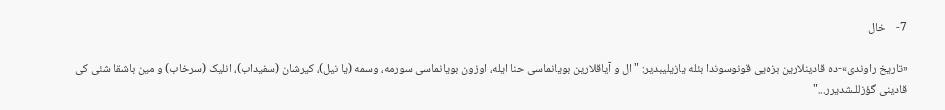7-    خال

«تاریخ راوندی»-ده قادینلارین بزه‌یی قونوسوندا بئله یازیلیبدیر: "ال و آیاقلارین بویانماسی حنا ایله، اوزون بویانماسی سورمه، وسمه (یا نیل)، کیرشان (سفیداب)، انلیک (سرخاب) و مین باشقا شئی کی قادینی گؤزللـشدیرر..."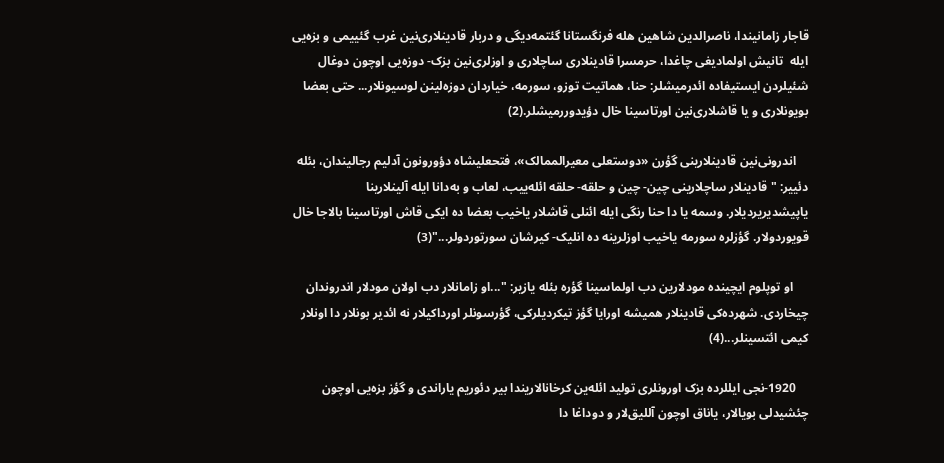قاجار زامانیندا، ناصرالدین شاهین هله فرنگستانا گئتمه‌دیگی و دربار قادینلاری‌نین غرب گئییمی و بزه‌یی ایله  تانیش اولمادیغی چاغدا، حرمسرا قادینلاری ساچلاری و اوزلری‌نین بزک- دوزه‌یی اوچون دوغال شئیلردن ایستیفاده ائدرمیشلر: حنا، هماتیت توزو، سورمه، خیاردان دوزه‌لینن لوسیونلار... حتی بعضا بویونلاری و یا قاشلاری‌نین اورتاسینا خال دؤیدوررمیشلر.(2)

    اندرونی‌نین قادینلارینی گؤرن «دوستعلی معیرالممالک»، فتحعلیشاه دؤورونون آدلیم رجالیندان، بئله دئییر: "قادینلار ساچلارینی چین- چین و حلقه- حلقه ائله‌ییب، لعاب و به‌دانا ایله آلینلارینا یاپیشدیریردیلار. وسمه یا دا حنا رنگی ایله ائنلی قاشلار یاخیب بعضا ده ایکی قاش اورتاسینا بالاجا خال قویوردولار. گؤزلره سورمه یاخیب اوزلرینه ده انلیک- کیرشان سورتوردولر..."(3)

     او توپلوم ایچینده مودلارین دب اولماسینا گؤره بئله یازیر: "...او زامانلار دب اولان مودلار اندروندان چیخاردی. شهرده‌کی قادینلار همیشه اورایا گؤز تیکردیلرکی، گؤرسونلر اورداکیلار نه ائدیر بونلار دا اونلار کیمی ائتسینلر...(4)

    1920-نجی ایللرده بزک اورونلری تولید ائله‌ین کرخانالاریندا بیر دئوریم یاراندی و گؤز بزه‌یی اوچون چئشیدلی بویالار، یاناق اوچون آللیق‌لار و دوداغا دا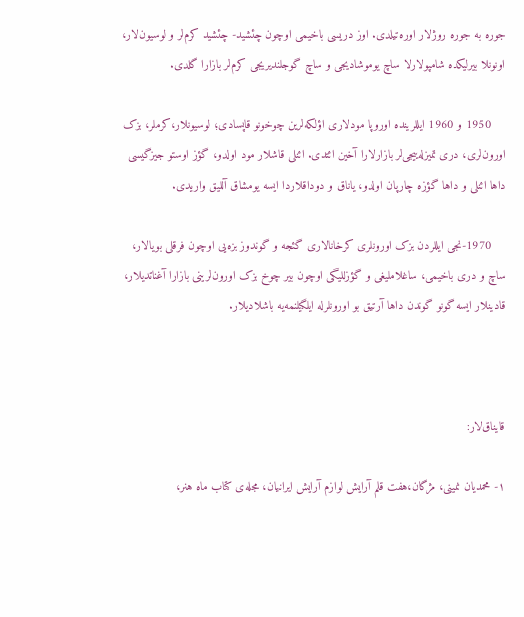جوره به جوره روژلار اوره‌تیلدی. اوز دریسی باخیمی اوچون چئشید- چئشید کرم‌لر و لوسیون‌لار، اونونلا بیرلیکده شامپولارلا ساچ یوموشادیجی و ساچ گوجلندیریجی کرم‌لر بازارا گلدی.

    1950 و 1960 ایللرینده اوروپا مودلاری اؤلکه‌لرین چوخونو قاپسادی؛ لوسیونلار،‌کرملر، بزک اورون‌لری، دری تمیزله‌ییجی‌لر بازارلارا آخین ائتدی. ائنلی قاشلار مود اولدو، گؤز اوستو جیزگیسی داها ائنلی و داها گؤزه چارپان اولدو، یاناق و دوداقلاردا ایسه یومشاق آللیق واریدی.

    1970-نجی ایللردن بزک اورونلری کرخانالاری گئجه و گوندوز بزه‌یی اوچون فرقلی بویالار، ساچ و دری باخیمی، ساغلاملیغی و گؤزللیگی اوچون بیر چوخ بزک اورون‌لرینی بازارا آغناتدیلار، قادینلار ایسه گونو گوندن داها آرتیق بو اورونلرله ایلگیلنمه‌یه باشلادیلار.



قایناق‌لار:

۱- محمدیان نمینی، مژگان،هفت قلم آرایش لوازم آرایش ایرانیان، مجله‌ی کتاب ماه هنر،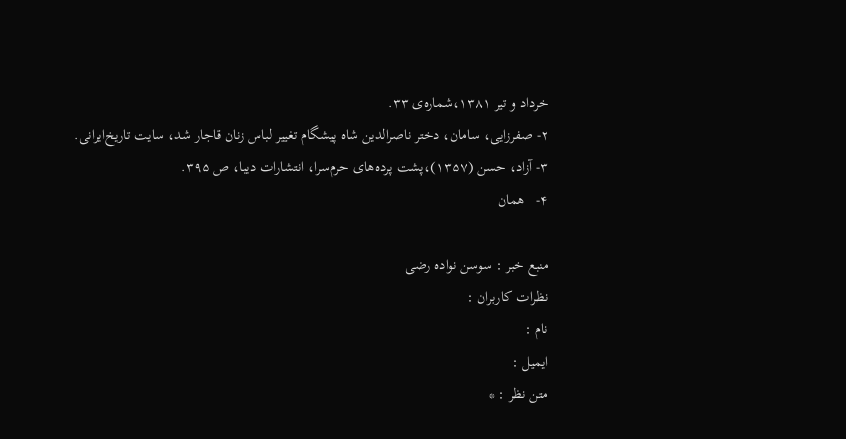خرداد و تیر ۱۳۸۱،شماره‌ی ۳۳.
۲- صفرزایی، سامان، دختر ناصرالدین شاه پیشگام تغییر لباس زنان قاجار شد، سایت تاریخ‌ایرانی.
۳- آزاد، حسن (۱۳۵۷)،پشت پرده‌های حرم‌سرا، انتشارات دیبا، ص ۳۹۵.
۴-   همان

منبع خبر : سوسن نواده رضی
نظرات كاربران :
نام :
ايميل :
متن نظر : *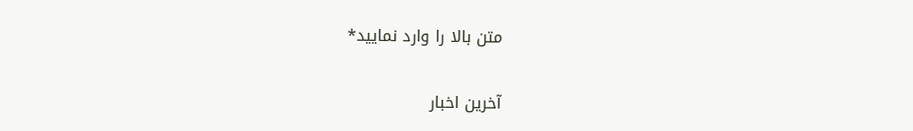متن بالا را وارد نماييد*

آخرين اخبار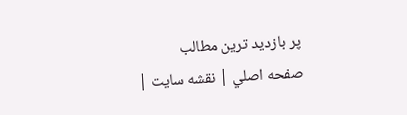پر بازديد ترين مطالب
صفحه اصلي | نقشه سايت |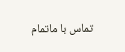تماس با ماتمام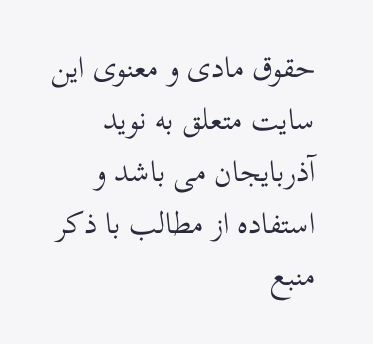حقوق مادی و معنوی این سایت متعلق به نويد آذربايجان می باشد و استفاده از مطالب با ذکر منبع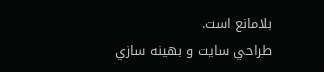بلامانع است.
طراحي سايت و بهينه سازي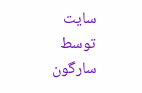سايت توسط سارگون